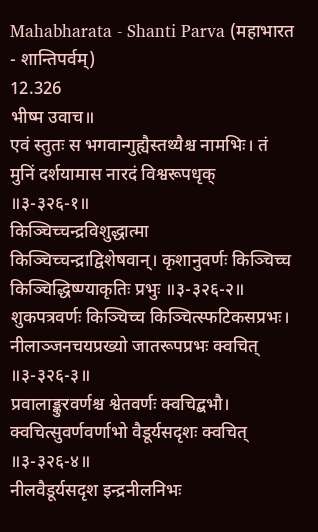Mahabharata - Shanti Parva (महाभारत - शान्तिपर्वम्)
12.326
भीष्म उवाच॥
एवं स्तुतः स भगवान्गुह्यैस्तथ्यैश्च नामभिः। तं मुनिं दर्शयामास नारदं विश्वरूपधृक् ॥३-३२६-१॥
किञ्चिच्चन्द्रविशुद्धात्मा किञ्चिच्चन्द्राद्विशेषवान्। कृशानुवर्णः किञ्चिच्च किञ्चिद्धिष्ण्याकृतिः प्रभुः ॥३-३२६-२॥
शुकपत्रवर्णः किञ्चिच्च किञ्चित्स्फटिकसप्रभः। नीलाञ्जनचयप्रख्यो जातरूपप्रभः क्वचित् ॥३-३२६-३॥
प्रवालाङ्कुरवर्णश्च श्वेतवर्णः क्वचिद्बभौ। क्वचित्सुवर्णवर्णाभो वैडूर्यसदृशः क्वचित् ॥३-३२६-४॥
नीलवैडूर्यसदृश इन्द्रनीलनिभः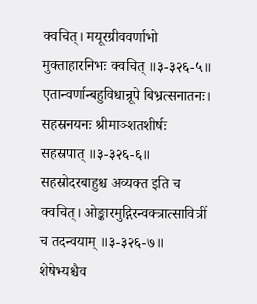क्वचित्। मयूरग्रीववर्णाभो मुक्ताहारनिभः क्वचित् ॥३-३२६-५॥
एतान्वर्णान्बहुविधान्रूपे बिभ्रत्सनातनः। सहस्रनयनः श्रीमाञ्शतशीर्षः सहस्रपात् ॥३-३२६-६॥
सहस्रोदरबाहुश्च अव्यक्त इति च क्वचित्। ओङ्कारमुद्गिरन्वक्त्रात्सावित्रीं च तदन्वयाम् ॥३-३२६-७॥
शेषेभ्यश्चैव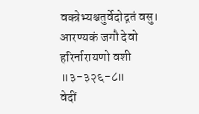वक्त्रेभ्यश्चतुर्वेदोद्गतं वसु। आरण्यकं जगौ देवो हरिर्नारायणो वशी ॥३-३२६-८॥
वेदीं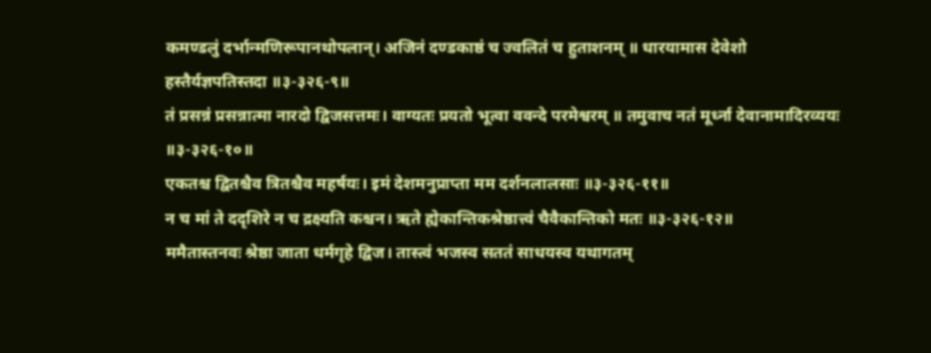कमण्डलुं दर्भान्मणिरूपानथोपलान्। अजिनं दण्डकाष्ठं च ज्वलितं च हुताशनम् ॥ धारयामास देवेशो हस्तैर्यज्ञपतिस्तदा ॥३-३२६-९॥
तं प्रसन्नं प्रसन्नात्मा नारदो द्विजसत्तमः। वाग्यतः प्रयतो भूत्वा ववन्दे परमेश्वरम् ॥ तमुवाच नतं मूर्ध्ना देवानामादिरव्ययः ॥३-३२६-१०॥
एकतश्च द्वितश्चैव त्रितश्चैव महर्षयः। इमं देशमनुप्राप्ता मम दर्शनलालसाः ॥३-३२६-११॥
न च मां ते ददृशिरे न च द्रक्ष्यति कश्चन। ऋते ह्येकान्तिकश्रेष्ठात्त्वं चैवैकान्तिको मतः ॥३-३२६-१२॥
ममैतास्तनवः श्रेष्ठा जाता धर्मगृहे द्विज। तास्त्वं भजस्व सततं साधयस्व यथागतम्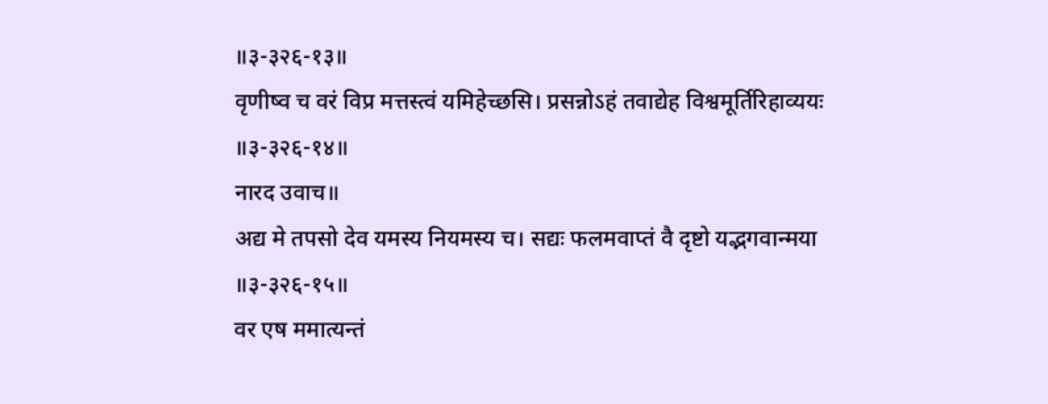॥३-३२६-१३॥
वृणीष्व च वरं विप्र मत्तस्त्वं यमिहेच्छसि। प्रसन्नोऽहं तवाद्येह विश्वमूर्तिरिहाव्ययः ॥३-३२६-१४॥
नारद उवाच॥
अद्य मे तपसो देव यमस्य नियमस्य च। सद्यः फलमवाप्तं वै दृष्टो यद्भगवान्मया ॥३-३२६-१५॥
वर एष ममात्यन्तं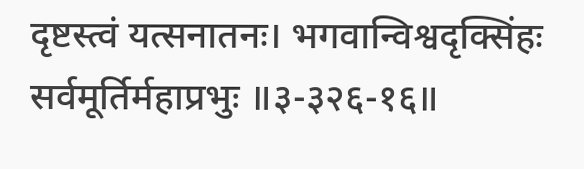दृष्टस्त्वं यत्सनातनः। भगवान्विश्वदृक्सिंहः सर्वमूर्तिर्महाप्रभुः ॥३-३२६-१६॥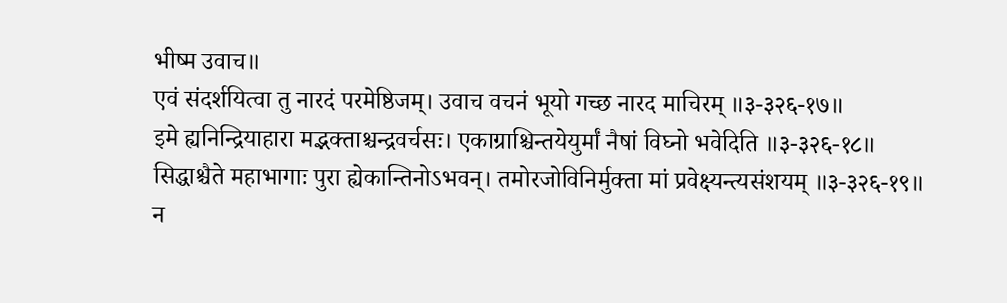भीष्म उवाच॥
एवं संदर्शयित्वा तु नारदं परमेष्ठिजम्। उवाच वचनं भूयो गच्छ नारद माचिरम् ॥३-३२६-१७॥
इमे ह्यनिन्द्रियाहारा मद्भक्ताश्चन्द्रवर्चसः। एकाग्राश्चिन्तयेयुर्मां नैषां विघ्नो भवेदिति ॥३-३२६-१८॥
सिद्धाश्चैते महाभागाः पुरा ह्येकान्तिनोऽभवन्। तमोरजोविनिर्मुक्ता मां प्रवेक्ष्यन्त्यसंशयम् ॥३-३२६-१९॥
न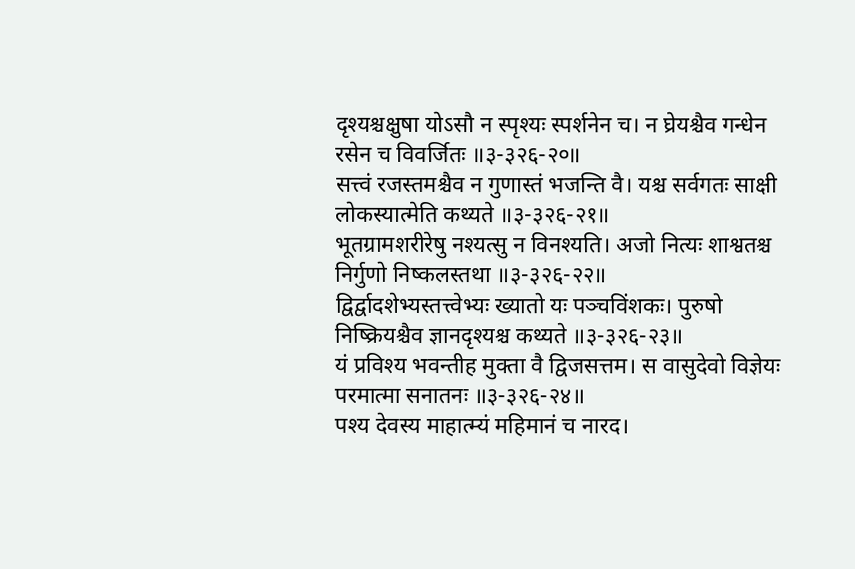दृश्यश्चक्षुषा योऽसौ न स्पृश्यः स्पर्शनेन च। न घ्रेयश्चैव गन्धेन रसेन च विवर्जितः ॥३-३२६-२०॥
सत्त्वं रजस्तमश्चैव न गुणास्तं भजन्ति वै। यश्च सर्वगतः साक्षी लोकस्यात्मेति कथ्यते ॥३-३२६-२१॥
भूतग्रामशरीरेषु नश्यत्सु न विनश्यति। अजो नित्यः शाश्वतश्च निर्गुणो निष्कलस्तथा ॥३-३२६-२२॥
द्विर्द्वादशेभ्यस्तत्त्वेभ्यः ख्यातो यः पञ्चविंशकः। पुरुषो निष्क्रियश्चैव ज्ञानदृश्यश्च कथ्यते ॥३-३२६-२३॥
यं प्रविश्य भवन्तीह मुक्ता वै द्विजसत्तम। स वासुदेवो विज्ञेयः परमात्मा सनातनः ॥३-३२६-२४॥
पश्य देवस्य माहात्म्यं महिमानं च नारद।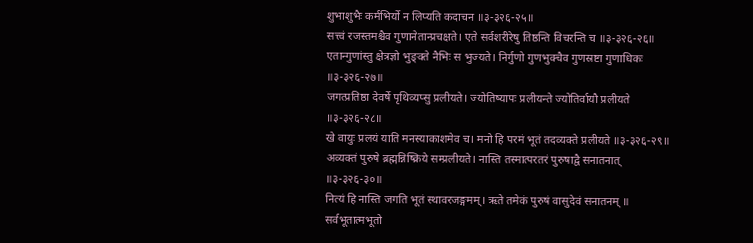शुभाशुभैः कर्मभिर्यो न लिप्यति कदाचन ॥३-३२६-२५॥
सत्त्वं रजस्तमश्चैव गुणानेतान्प्रचक्षते। एते सर्वशरीरेषु तिष्ठन्ति विचरन्ति च ॥३-३२६-२६॥
एतान्गुणांस्तु क्षेत्रज्ञो भुङ्क्ते नैभिः स भुज्यते। निर्गुणो गुणभुक्चैव गुणस्रष्टा गुणाधिकः ॥३-३२६-२७॥
जगत्प्रतिष्ठा देवर्षे पृथिव्यप्सु प्रलीयते। ज्योतिष्यापः प्रलीयन्ते ज्योतिर्वायौ प्रलीयते ॥३-३२६-२८॥
खे वायुः प्रलयं याति मनस्याकाशमेव च। मनो हि परमं भूतं तदव्यक्ते प्रलीयते ॥३-३२६-२९॥
अव्यक्तं पुरुषे ब्रह्मन्निष्क्रिये सम्प्रलीयते। नास्ति तस्मात्परतरं पुरुषाद्वै सनातनात् ॥३-३२६-३०॥
नित्यं हि नास्ति जगति भूतं स्थावरजङ्गमम्। ऋते तमेकं पुरुषं वासुदेवं सनातनम् ॥ सर्वभूतात्मभूतो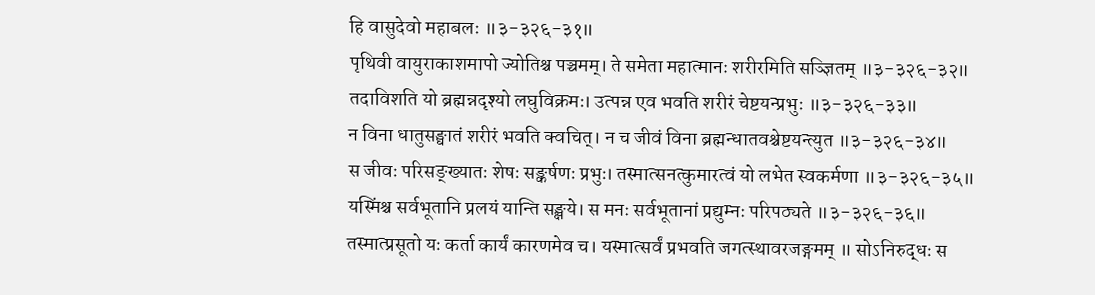हि वासुदेवो महाबलः ॥३-३२६-३१॥
पृथिवी वायुराकाशमापो ज्योतिश्च पञ्चमम्। ते समेता महात्मानः शरीरमिति सञ्ज्ञितम् ॥३-३२६-३२॥
तदाविशति यो ब्रह्मन्नदृश्यो लघुविक्रमः। उत्पन्न एव भवति शरीरं चेष्टयन्प्रभुः ॥३-३२६-३३॥
न विना धातुसङ्घातं शरीरं भवति क्वचित्। न च जीवं विना ब्रह्मन्धातवश्चेष्टयन्त्युत ॥३-३२६-३४॥
स जीवः परिसङ्ख्यातः शेषः सङ्कर्षणः प्रभुः। तस्मात्सनत्कुमारत्वं यो लभेत स्वकर्मणा ॥३-३२६-३५॥
यस्मिंश्च सर्वभूतानि प्रलयं यान्ति सङ्क्षये। स मनः सर्वभूतानां प्रद्युम्नः परिपठ्यते ॥३-३२६-३६॥
तस्मात्प्रसूतो यः कर्ता कार्यं कारणमेव च। यस्मात्सर्वं प्रभवति जगत्स्थावरजङ्गमम् ॥ सोऽनिरुद्धः स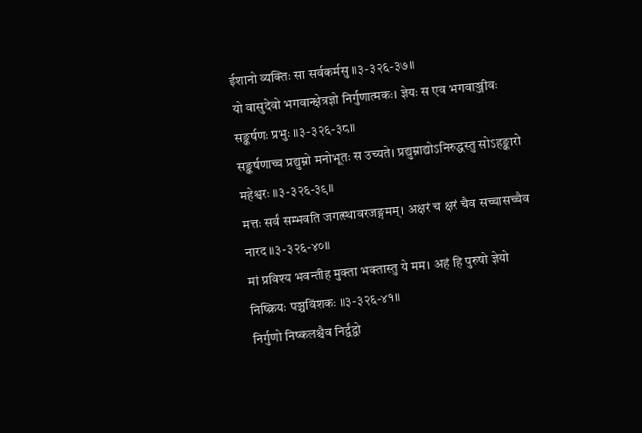ईशानो व्यक्तिः सा सर्वकर्मसु ॥३-३२६-३७॥
यो वासुदेवो भगवान्क्षेत्रज्ञो निर्गुणात्मकः। ज्ञेयः स एव भगवाञ्जीवः सङ्कर्षणः प्रभुः ॥३-३२६-३८॥
सङ्कर्षणाच्च प्रद्युम्नो मनोभूतः स उच्यते। प्रद्युम्नाद्योऽनिरुद्धस्तु सोऽहङ्कारो महेश्वरः ॥३-३२६-३९॥
मत्तः सर्वं सम्भवति जगत्स्थावरजङ्गमम्। अक्षरं च क्षरं चैव सच्चासच्चैव नारद ॥३-३२६-४०॥
मां प्रविश्य भवन्तीह मुक्ता भक्तास्तु ये मम। अहं हि पुरुषो ज्ञेयो निष्क्रियः पञ्चविंशकः ॥३-३२६-४१॥
निर्गुणो निष्कलश्चैव निर्द्वंद्वो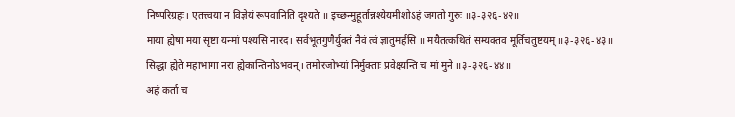निष्परिग्रहः। एतत्त्वया न विज्ञेयं रूपवानिति दृश्यते ॥ इच्छन्मुहूर्तान्नश्येयमीशोऽहं जगतो गुरुः ॥३-३२६-४२॥
माया ह्येषा मया सृष्टा यन्मां पश्यसि नारद। सर्वभूतगुणैर्युक्तं नैवं त्वं ज्ञातुमर्हसि ॥ मयैतत्कथितं सम्यक्तव मूर्तिचतुष्टयम् ॥३-३२६-४३॥
सिद्धा ह्येते महाभागा नरा ह्येकान्तिनोऽभवन्। तमोरजोभ्यां निर्मुक्ताः प्रवेक्ष्यन्ति च मां मुने ॥३-३२६-४४॥
अहं कर्ता च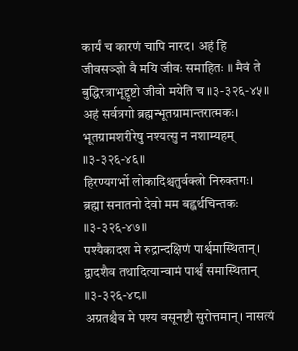कार्यं च कारणं चापि नारद। अहं हि जीवसञ्ज्ञो वै मयि जीवः समाहितः ॥ मैवं ते बुद्धिरत्राभूद्दृष्टो जीवो मयेति च ॥३-३२६-४५॥
अहं सर्वत्रगो ब्रह्मन्भूतग्रामान्तरात्मकः। भूतग्रामशरीरेषु नश्यत्सु न नशाम्यहम् ॥३-३२६-४६॥
हिरण्यगर्भो लोकादिश्चतुर्वक्त्रो निरुक्तगः। ब्रह्मा सनातनो देवो मम बह्वर्थचिन्तकः ॥३-३२६-४७॥
पश्यैकादश मे रुद्रान्दक्षिणं पार्श्वमास्थितान्। द्वादशैव तथादित्यान्वामं पार्श्वं समास्थितान् ॥३-३२६-४८॥
अग्रतश्चैव मे पश्य वसूनष्टौ सुरोत्तमान्। नासत्यं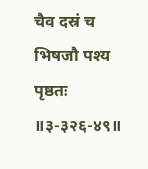चैव दस्रं च भिषजौ पश्य पृष्ठतः ॥३-३२६-४९॥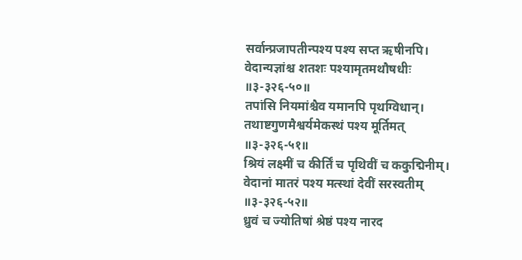सर्वान्प्रजापतीन्पश्य पश्य सप्त ऋषीनपि। वेदान्यज्ञांश्च शतशः पश्यामृतमथौषधीः ॥३-३२६-५०॥
तपांसि नियमांश्चैव यमानपि पृथग्विधान्। तथाष्टगुणमैश्वर्यमेकस्थं पश्य मूर्तिमत् ॥३-३२६-५१॥
श्रियं लक्ष्मीं च कीर्तिं च पृथिवीं च ककुद्मिनीम्। वेदानां मातरं पश्य मत्स्थां देवीं सरस्वतीम् ॥३-३२६-५२॥
ध्रुवं च ज्योतिषां श्रेष्ठं पश्य नारद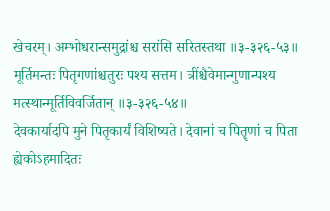खेचरम्। अम्भोधरान्समुद्रांश्च सरांसि सरितस्तथा ॥३-३२६-५३॥
मूर्तिमन्तः पितृगणांश्चतुरः पश्य सत्तम। त्रींश्चैवेमान्गुणान्पश्य मत्स्थान्मूर्तिविवर्जितान् ॥३-३२६-५४॥
देवकार्यादपि मुने पितृकार्यं विशिष्यते। देवानां च पितॄणां च पिता ह्येकोऽहमादितः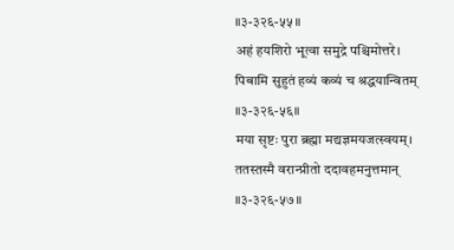॥३-३२६-५५॥
अहं हयशिरो भूत्वा समुद्रे पश्चिमोत्तरे। पिबामि सुहुतं हव्यं कव्यं च श्रद्धयान्वितम् ॥३-३२६-५६॥
मया सृष्टः पुरा ब्रह्मा मद्यज्ञमयजत्स्वयम्। ततस्तस्मै वरान्प्रीतो ददावहमनुत्तमान् ॥३-३२६-५७॥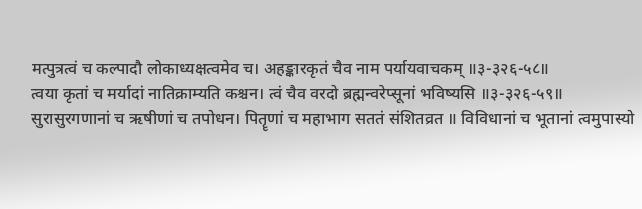मत्पुत्रत्वं च कल्पादौ लोकाध्यक्षत्वमेव च। अहङ्कारकृतं चैव नाम पर्यायवाचकम् ॥३-३२६-५८॥
त्वया कृतां च मर्यादां नातिक्राम्यति कश्चन। त्वं चैव वरदो ब्रह्मन्वरेप्सूनां भविष्यसि ॥३-३२६-५९॥
सुरासुरगणानां च ऋषीणां च तपोधन। पितॄणां च महाभाग सततं संशितव्रत ॥ विविधानां च भूतानां त्वमुपास्यो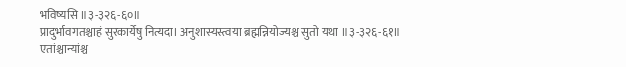भविष्यसि ॥३-३२६-६०॥
प्रादुर्भावगतश्चाहं सुरकार्येषु नित्यदा। अनुशास्यस्त्वया ब्रह्मन्नियोज्यश्च सुतो यथा ॥३-३२६-६१॥
एतांश्चान्यांश्च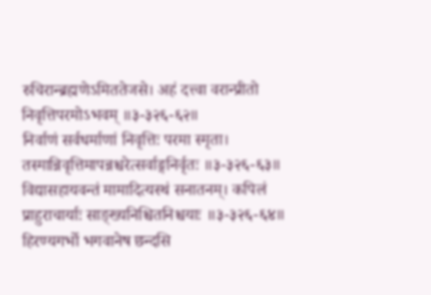रुचिरान्ब्रह्मणेऽमिततेजसे। अहं दत्त्वा वरान्प्रीतो निवृत्तिपरमोऽभवम् ॥३-३२६-६२॥
निर्वाणं सर्वधर्माणां निवृत्तिः परमा स्मृता। तस्मान्निवृत्तिमापन्नश्चरेत्सर्वाङ्गनिर्वृतः ॥३-३२६-६३॥
विद्यासहायवन्तं मामादित्यस्थं सनातनम्। कपिलं प्राहुराचार्याः साङ्ख्यनिश्चितनिश्चयाः ॥३-३२६-६४॥
हिरण्यगर्भो भगवानेष छन्दसि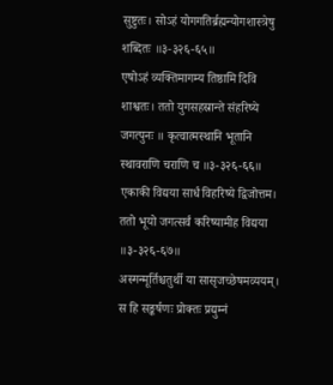सुष्टुतः। सोऽहं योगगतिर्ब्रह्मन्योगशास्त्रेषु शब्दितः ॥३-३२६-६५॥
एषोऽहं व्यक्तिमागम्य तिष्ठामि दिवि शाश्वतः। ततो युगसहस्रान्ते संहरिष्ये जगत्पुनः ॥ कृत्वात्मस्थानि भूतानि स्थावराणि चराणि च ॥३-३२६-६६॥
एकाकी विद्यया सार्धं विहरिष्ये द्विजोत्तम। ततो भूयो जगत्सर्वं करिष्यामीह विद्यया ॥३-३२६-६७॥
अस्मन्मूर्तिश्चतुर्थी या सासृजच्छेषमव्ययम्। स हि सङ्कर्षणः प्रोक्तः प्रद्युम्नं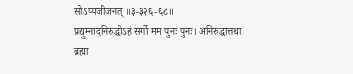सोऽप्यजीजनत् ॥३-३२६-६८॥
प्रद्युम्नादनिरुद्धोऽहं सर्गो मम पुनः पुनः। अनिरुद्धात्तथा ब्रह्मा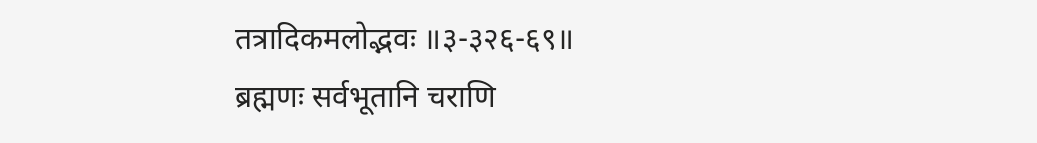तत्रादिकमलोद्भवः ॥३-३२६-६९॥
ब्रह्मणः सर्वभूतानि चराणि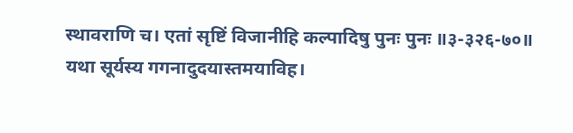स्थावराणि च। एतां सृष्टिं विजानीहि कल्पादिषु पुनः पुनः ॥३-३२६-७०॥
यथा सूर्यस्य गगनादुदयास्तमयाविह।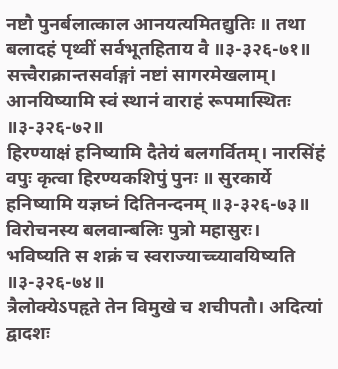नष्टौ पुनर्बलात्काल आनयत्यमितद्युतिः ॥ तथा बलादहं पृथ्वीं सर्वभूतहिताय वै ॥३-३२६-७१॥
सत्त्वैराक्रान्तसर्वाङ्गां नष्टां सागरमेखलाम्। आनयिष्यामि स्वं स्थानं वाराहं रूपमास्थितः ॥३-३२६-७२॥
हिरण्याक्षं हनिष्यामि दैतेयं बलगर्वितम्। नारसिंहं वपुः कृत्वा हिरण्यकशिपुं पुनः ॥ सुरकार्ये हनिष्यामि यज्ञघ्नं दितिनन्दनम् ॥३-३२६-७३॥
विरोचनस्य बलवान्बलिः पुत्रो महासुरः। भविष्यति स शक्रं च स्वराज्याच्च्यावयिष्यति ॥३-३२६-७४॥
त्रैलोक्येऽपहृते तेन विमुखे च शचीपतौ। अदित्यां द्वादशः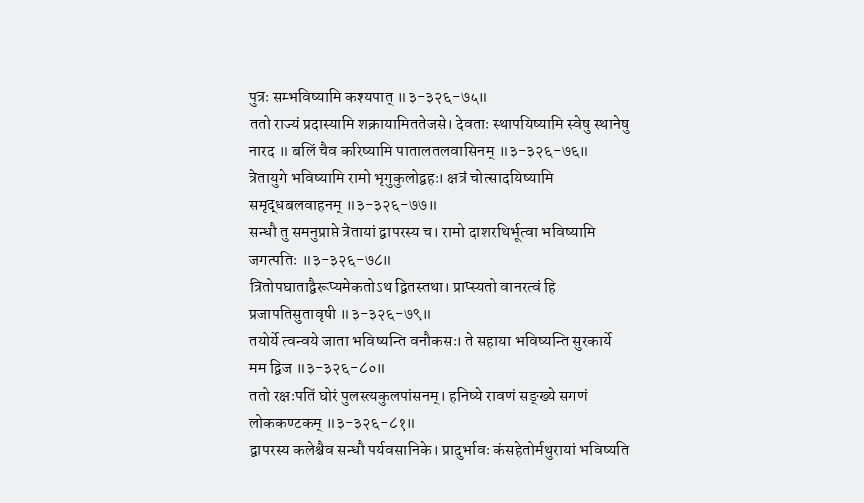पुत्रः सम्भविष्यामि कश्यपात् ॥३-३२६-७५॥
ततो राज्यं प्रदास्यामि शक्रायामिततेजसे। देवताः स्थापयिष्यामि स्वेषु स्थानेषु नारद ॥ बलिं चैव करिष्यामि पातालतलवासिनम् ॥३-३२६-७६॥
त्रेतायुगे भविष्यामि रामो भृगुकुलोद्वहः। क्षत्रं चोत्सादयिष्यामि समृद्धबलवाहनम् ॥३-३२६-७७॥
सन्धौ तु समनुप्राप्ते त्रेतायां द्वापरस्य च। रामो दाशरथिर्भूत्वा भविष्यामि जगत्पतिः ॥३-३२६-७८॥
त्रितोपघाताद्वैरूप्यमेकतोऽथ द्वितस्तथा। प्राप्स्यतो वानरत्वं हि प्रजापतिसुतावृषी ॥३-३२६-७९॥
तयोर्ये त्वन्वये जाता भविष्यन्ति वनौकसः। ते सहाया भविष्यन्ति सुरकार्ये मम द्विज ॥३-३२६-८०॥
ततो रक्षःपतिं घोरं पुलस्त्यकुलपांसनम्। हनिष्ये रावणं सङ्ख्ये सगणं लोककण्टकम् ॥३-३२६-८१॥
द्वापरस्य कलेश्चैव सन्धौ पर्यवसानिके। प्रादुर्भावः कंसहेतोर्मथुरायां भविष्यति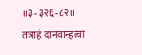॥३-३२६-८२॥
तत्राहं दानवान्हत्वा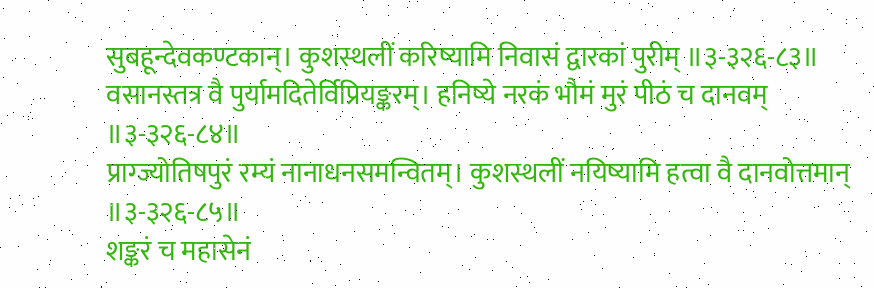सुबहून्देवकण्टकान्। कुशस्थलीं करिष्यामि निवासं द्वारकां पुरीम् ॥३-३२६-८३॥
वसानस्तत्र वै पुर्यामदितेर्विप्रियङ्करम्। हनिष्ये नरकं भौमं मुरं पीठं च दानवम् ॥३-३२६-८४॥
प्राग्ज्योतिषपुरं रम्यं नानाधनसमन्वितम्। कुशस्थलीं नयिष्यामि हत्वा वै दानवोत्तमान् ॥३-३२६-८५॥
शङ्करं च महासेनं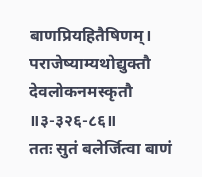बाणप्रियहितैषिणम्। पराजेष्याम्यथोद्युक्तौ देवलोकनमस्कृतौ ॥३-३२६-८६॥
ततः सुतं बलेर्जित्वा बाणं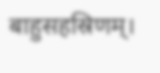बाहुसहस्रिणम्।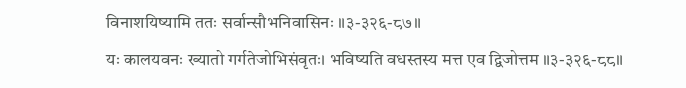विनाशयिष्यामि ततः सर्वान्सौभनिवासिनः ॥३-३२६-८७॥
यः कालयवनः ख्यातो गर्गतेजोभिसंवृतः। भविष्यति वधस्तस्य मत्त एव द्विजोत्तम ॥३-३२६-८८॥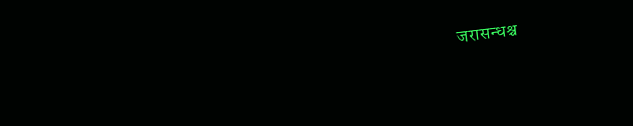जरासन्धश्च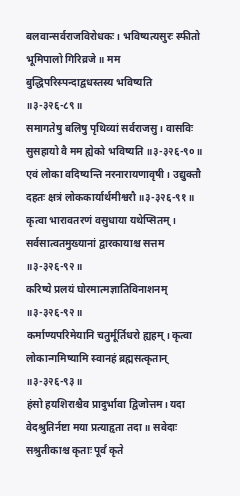बलवान्सर्वराजविरोधकः। भविष्यत्यसुरः स्फीतो भूमिपालो गिरिव्रजे ॥ मम बुद्धिपरिस्पन्दाद्वधस्तस्य भविष्यति ॥३-३२६-८९॥
समागतेषु बलिषु पृथिव्यां सर्वराजसु। वासविः सुसहायो वै मम ह्येको भविष्यति ॥३-३२६-९०॥
एवं लोका वदिष्यन्ति नरनारायणावृषी। उद्युक्तौ दहतः क्षत्रं लोककार्यार्थमीश्वरौ ॥३-३२६-९१॥
कृत्वा भारावतरणं वसुधाया यथेप्सितम्। सर्वसात्वतमुख्यानां द्वारकायाश्च सत्तम ॥३-३२६-९२॥
करिष्ये प्रलयं घोरमात्मज्ञातिविनाशनम् ॥३-३२६-९२॥
कर्माण्यपरिमेयानि चतुर्मूर्तिधरो ह्यहम्। कृत्वा लोकान्गमिष्यामि स्वानहं ब्रह्मसत्कृतान् ॥३-३२६-९३॥
हंसो हयशिराश्चैव प्रादुर्भावा द्विजोत्तम। यदा वेदश्रुतिर्नष्टा मया प्रत्याहृता तदा ॥ सवेदाः सश्रुतीकाश्च कृताः पूर्वं कृते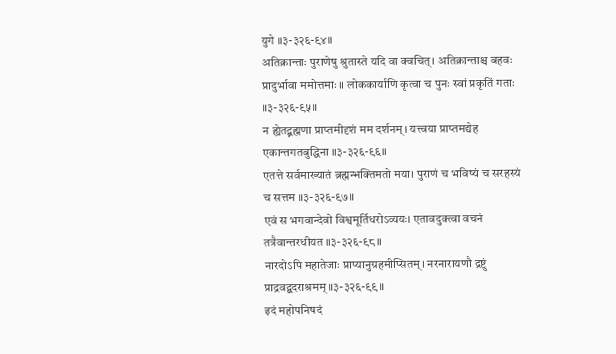युगे ॥३-३२६-९४॥
अतिक्रान्ताः पुराणेषु श्रुतास्ते यदि वा क्वचित्। अतिक्रान्ताश्च बहवः प्रादुर्भावा ममोत्तमाः ॥ लोककार्याणि कृत्वा च पुनः स्वां प्रकृतिं गताः ॥३-३२६-९५॥
न ह्येतद्ब्रह्मणा प्राप्तमीदृशं मम दर्शनम्। यत्त्वया प्राप्तमद्येह एकान्तगतबुद्धिना ॥३-३२६-९६॥
एतत्ते सर्वमाख्यातं ब्रह्मन्भक्तिमतो मया। पुराणं च भविष्यं च सरहस्यं च सत्तम ॥३-३२६-९७॥
एवं स भगवान्देवो विश्वमूर्तिधरोऽव्ययः। एतावदुक्त्वा वचनं तत्रैवान्तरधीयत ॥३-३२६-९८॥
नारदोऽपि महातेजाः प्राप्यानुग्रहमीप्सितम्। नरनारायणौ द्रष्टुं प्राद्रवद्बदराश्रमम् ॥३-३२६-९९॥
इदं महोपनिषदं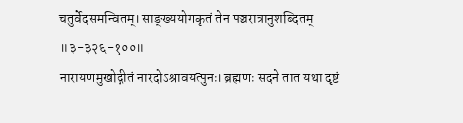चतुर्वेदसमन्वितम्। साङ्ख्ययोगकृतं तेन पञ्चरात्रानुशब्दितम् ॥३-३२६-१००॥
नारायणमुखोद्गीतं नारदोऽश्रावयत्पुनः। ब्रह्मणः सदने तात यथा दृष्टं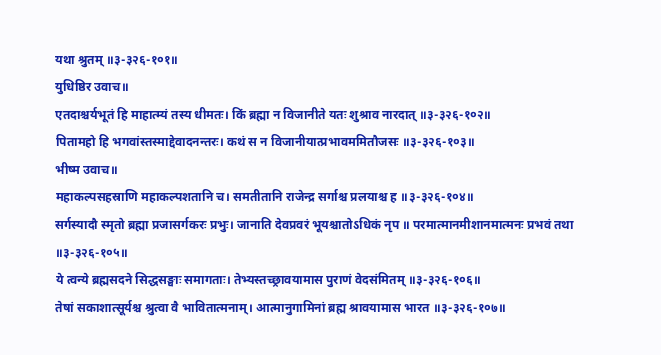यथा श्रुतम् ॥३-३२६-१०१॥
युधिष्ठिर उवाच॥
एतदाश्चर्यभूतं हि माहात्म्यं तस्य धीमतः। किं ब्रह्मा न विजानीते यतः शुश्राव नारदात् ॥३-३२६-१०२॥
पितामहो हि भगवांस्तस्माद्देवादनन्तरः। कथं स न विजानीयात्प्रभावममितौजसः ॥३-३२६-१०३॥
भीष्म उवाच॥
महाकल्पसहस्राणि महाकल्पशतानि च। समतीतानि राजेन्द्र सर्गाश्च प्रलयाश्च ह ॥३-३२६-१०४॥
सर्गस्यादौ स्मृतो ब्रह्मा प्रजासर्गकरः प्रभुः। जानाति देवप्रवरं भूयश्चातोऽधिकं नृप ॥ परमात्मानमीशानमात्मनः प्रभवं तथा ॥३-३२६-१०५॥
ये त्वन्ये ब्रह्मसदने सिद्धसङ्घाः समागताः। तेभ्यस्तच्छ्रावयामास पुराणं वेदसंमितम् ॥३-३२६-१०६॥
तेषां सकाशात्सूर्यश्च श्रुत्वा वै भावितात्मनाम्। आत्मानुगामिनां ब्रह्म श्रावयामास भारत ॥३-३२६-१०७॥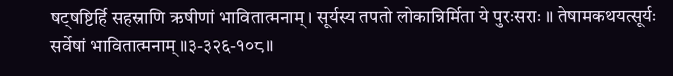षट्षष्टिर्हि सहस्राणि ऋषीणां भावितात्मनाम्। सूर्यस्य तपतो लोकान्निर्मिता ये पुरःसराः ॥ तेषामकथयत्सूर्यः सर्वेषां भावितात्मनाम् ॥३-३२६-१०८॥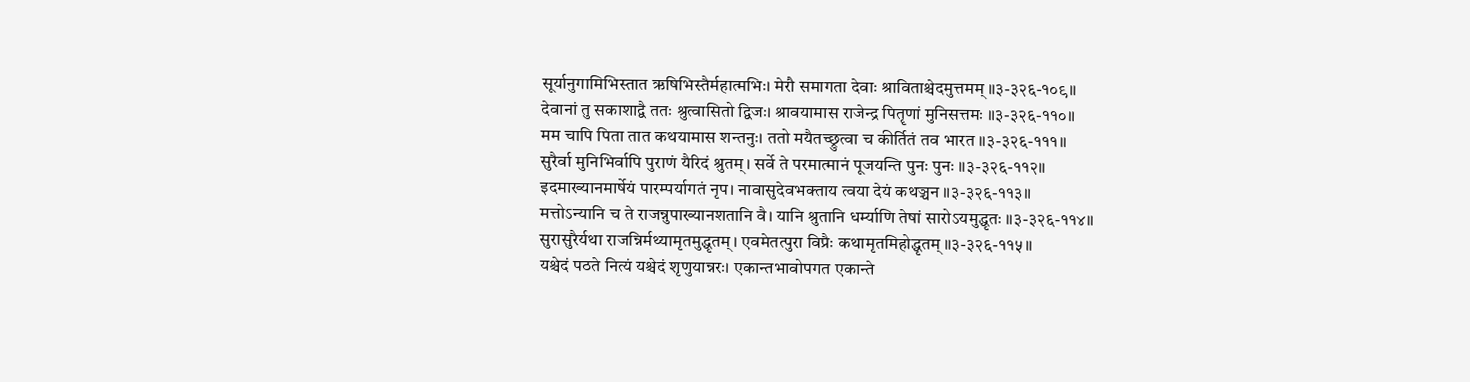सूर्यानुगामिभिस्तात ऋषिभिस्तैर्महात्मभिः। मेरौ समागता देवाः श्राविताश्चेदमुत्तमम् ॥३-३२६-१०९॥
देवानां तु सकाशाद्वै ततः श्रुत्वासितो द्विजः। श्रावयामास राजेन्द्र पितॄणां मुनिसत्तमः ॥३-३२६-११०॥
मम चापि पिता तात कथयामास शन्तनुः। ततो मयैतच्छ्रुत्वा च कीर्तितं तव भारत ॥३-३२६-१११॥
सुरैर्वा मुनिभिर्वापि पुराणं यैरिदं श्रुतम्। सर्वे ते परमात्मानं पूजयन्ति पुनः पुनः ॥३-३२६-११२॥
इदमाख्यानमार्षेयं पारम्पर्यागतं नृप। नावासुदेवभक्ताय त्वया देयं कथञ्चन ॥३-३२६-११३॥
मत्तोऽन्यानि च ते राजन्नुपाख्यानशतानि वै। यानि श्रुतानि धर्म्याणि तेषां सारोऽयमुद्धृतः ॥३-३२६-११४॥
सुरासुरैर्यथा राजन्निर्मथ्यामृतमुद्धृतम्। एवमेतत्पुरा विप्रैः कथामृतमिहोद्धृतम् ॥३-३२६-११५॥
यश्चेदं पठते नित्यं यश्चेदं शृणुयान्नरः। एकान्तभावोपगत एकान्ते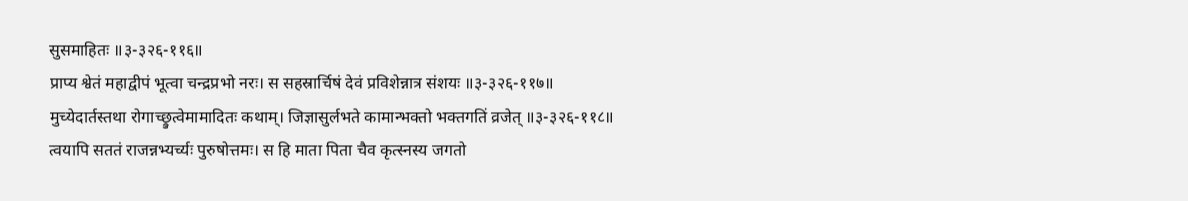सुसमाहितः ॥३-३२६-११६॥
प्राप्य श्वेतं महाद्वीपं भूत्वा चन्द्रप्रभो नरः। स सहस्रार्चिषं देवं प्रविशेन्नात्र संशयः ॥३-३२६-११७॥
मुच्येदार्तस्तथा रोगाच्छ्रुत्वेमामादितः कथाम्। जिज्ञासुर्लभते कामान्भक्तो भक्तगतिं व्रजेत् ॥३-३२६-११८॥
त्वयापि सततं राजन्नभ्यर्च्यः पुरुषोत्तमः। स हि माता पिता चैव कृत्स्नस्य जगतो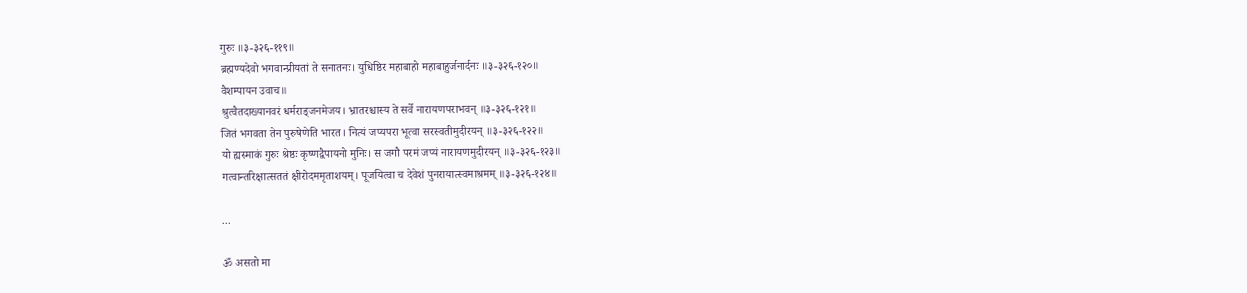गुरुः ॥३-३२६-११९॥
ब्रह्मण्यदेवो भगवान्प्रीयतां ते सनातनः। युधिष्ठिर महाबाहो महाबाहुर्जनार्दनः ॥३-३२६-१२०॥
वैशम्पायन उवाच॥
श्रुत्वैतदाख्यानवरं धर्मराड्जनमेजय। भ्रातरश्चास्य ते सर्वे नारायणपराभवन् ॥३-३२६-१२१॥
जितं भगवता तेन पुरुषेणेति भारत। नित्यं जप्यपरा भूत्वा सरस्वतीमुदीरयन् ॥३-३२६-१२२॥
यो ह्यस्माकं गुरुः श्रेष्ठः कृष्णद्वैपायनो मुनिः। स जगौ परमं जप्यं नारायणमुदीरयन् ॥३-३२६-१२३॥
गत्वान्तरिक्षात्सततं क्षीरोदममृताशयम्। पूजयित्वा च देवेशं पुनरायात्स्वमाश्रमम् ॥३-३२६-१२४॥

...

ॐ असतो मा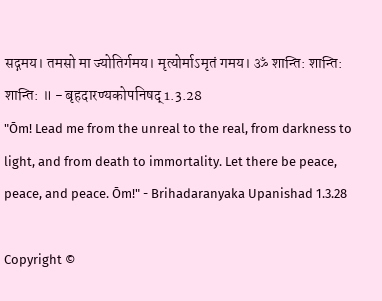सद्गमय। तमसो मा ज्योतिर्गमय। मृत्योर्माऽमृतं गमय। ॐ शान्ति: शान्ति: शान्ति: ॥ - बृहदारण्यकोपनिषद् 1.3.28
"Ōm! Lead me from the unreal to the real, from darkness to light, and from death to immortality. Let there be peace, peace, and peace. Ōm!" - Brihadaranyaka Upanishad 1.3.28

Copyright ©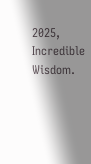2025, Incredible Wisdom.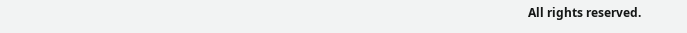All rights reserved.